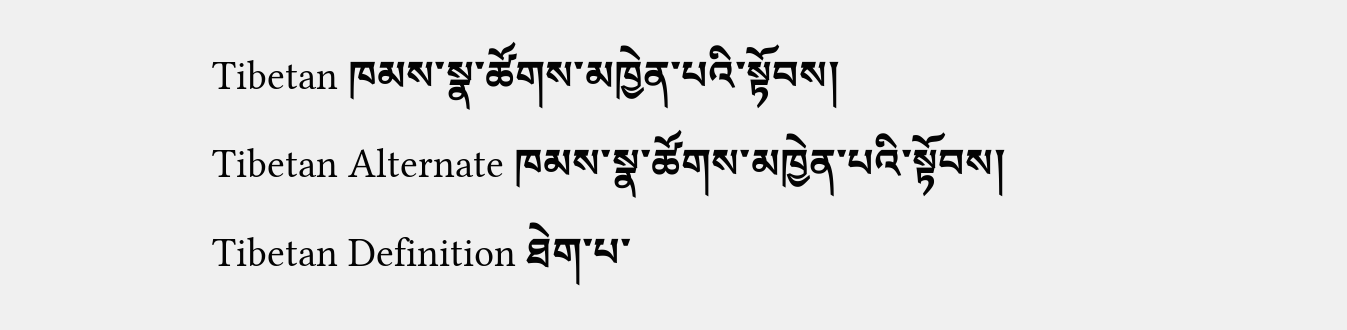Tibetan ཁམས་སྣ་ཚོགས་མཁྱེན་པའི་སྟོབས།
Tibetan Alternate ཁམས་སྣ་ཚོགས་མཁྱེན་པའི་སྟོབས།
Tibetan Definition ཐེག་པ་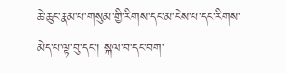ཆེ་ཆུང་རྣམ་པ་གསུམ་གྱི་རིགས་དང་མ་ངེས་པ་དང་རིགས་མེད་པ་ལྟ་བུ་དང་། སྐལ་བ་དང་བག་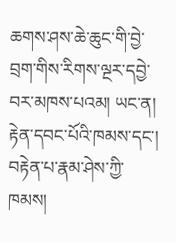ཆགས་ཤས་ཆེ་ཆུང་གི་བྱེ་བྲག་གིས་རིགས་ལྔར་དབྱེ་བར་མཁས་པའམ། ཡང་ན། རྟེན་དབང་པོའི་ཁམས་དང་། བརྟེན་པ་རྣམ་ཤེས་ཀྱི་ཁམས།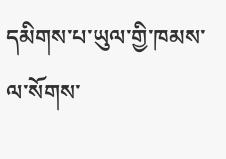དམིགས་པ་ཡུལ་གྱི་ཁམས་ལ་སོགས་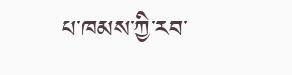པ་ཁམས་ཀྱི་རབ་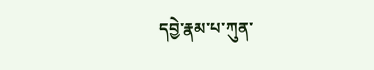དབྱེ་རྣམ་པ་ཀུན་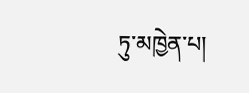ཏུ་མཁྱེན་པ།